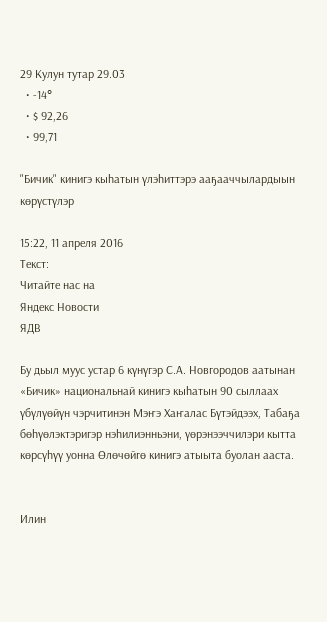29 Кулун тутар 29.03
  • -14°
  • $ 92,26
  • 99,71

"Бичик" кинигэ кыһатын үлэһиттэрэ ааҕааччылардыын көрүстүлэр

15:22, 11 апреля 2016
Текст:
Читайте нас на
Яндекс Новости
ЯДВ

Бу дьыл муус устар 6 күнүгэр С.А. Новгородов аатынан «Бичик» национальнай кинигэ кыһатын 90 сыллаах үбүлүөйүн чэрчитинэн Мэҥэ Хаҥалас Бүтэйдээх, Табаҕа бөһүөлэктэригэр нэһилиэнньэни, үөрэнээччилэри кытта көрсүһүү уонна Өлөчөйгө кинигэ атыыта буолан ааста.


Илин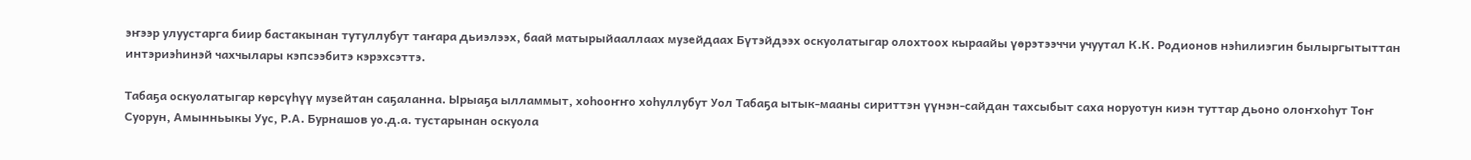эҥээр улуустарга биир бастакынан тутуллубут таҥара дьиэлээх, баай матырыйааллаах музейдаах Бүтэйдээх оскуолатыгар олохтоох кыраайы үөрэтээччи учуутал К.К. Родионов нэһилиэгин былыргытыттан интэриэһинэй чахчылары кэпсээбитэ кэрэхсэттэ.

Табаҕа оскуолатыгар көрсүһүү музейтан саҕаланна. Ырыаҕа ылламмыт, хоһооҥҥо хоһуллубут Уол Табаҕа ытык-мааны сириттэн үүнэн-сайдан тахсыбыт саха норуотун киэн туттар дьоно олоҥхоһут Тоҥ Суорун, Амынньыкы Уус, Р.А. Бурнашов уо.д.а. тустарынан оскуола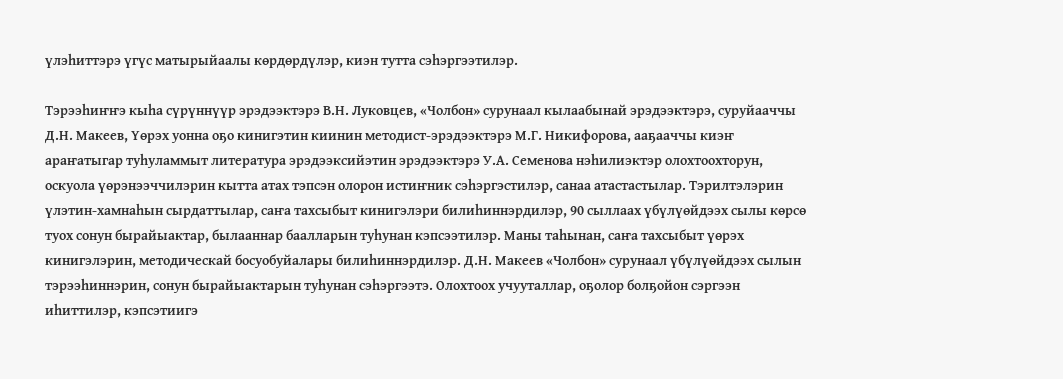үлэһиттэрэ үгүс матырыйаалы көрдөрдүлэр, киэн тутта сэһэргээтилэр.

Тэрээһиҥҥэ кыһа сүрүннүүр эрэдээктэрэ В.Н. Луковцев, «Чолбон» сурунаал кылаабынай эрэдээктэрэ, суруйааччы Д.Н. Макеев, Үөрэх уонна оҕо кинигэтин киинин методист-эрэдээктэрэ М.Г. Никифорова, ааҕааччы киэҥ араҥатыгар туһуламмыт литература эрэдээксийэтин эрэдээктэрэ У.А. Семенова нэһилиэктэр олохтоохторун, оскуола үөрэнээччилэрин кытта атах тэпсэн олорон истиҥник сэһэргэстилэр, санаа атастастылар. Тэрилтэлэрин үлэтин-хамнаһын сырдаттылар, саҥа тахсыбыт кинигэлэри билиһиннэрдилэр, 90 сыллаах үбүлүөйдээх сылы көрсө туох сонун бырайыактар, былааннар баалларын туһунан кэпсээтилэр. Маны таһынан, саҥа тахсыбыт үөрэх кинигэлэрин, методическай босуобуйалары билиһиннэрдилэр. Д.Н. Макеев «Чолбон» сурунаал үбүлүөйдээх сылын тэрээһиннэрин, сонун бырайыактарын туһунан сэһэргээтэ. Олохтоох учууталлар, оҕолор болҕойон сэргээн иһиттилэр, кэпсэтиигэ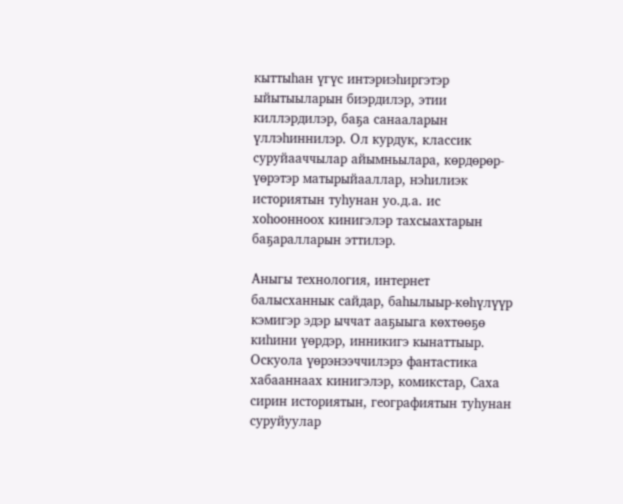кыттыһан үгүс интэриэһиргэтэр ыйытыыларын биэрдилэр, этии киллэрдилэр, баҕа санааларын үллэһиннилэр. Ол курдук, классик суруйааччылар айымньылара, көрдөрөр-үөрэтэр матырыйааллар, нэһилиэк историятын туһунан уо.д.а. ис хоһоонноох кинигэлэр тахсыахтарын баҕаралларын эттилэр.

Аныгы технология, интернет балысханнык сайдар, баһылыыр-көһүлүүр кэмигэр эдэр ыччат ааҕыыга көхтөөҕө киһини үөрдэр, инникигэ кынаттыыр. Оскуола үөрэнээччилэрэ фантастика хабааннаах кинигэлэр, комикстар, Саха сирин историятын, географиятын туһунан суруйуулар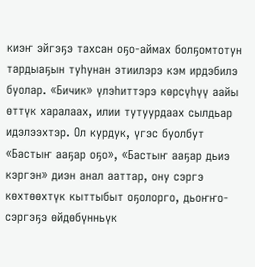киэҥ эйгэҕэ тахсан оҕо-аймах болҕомтотун тардыаҕын туһунан этиилэрэ кэм ирдэбилэ буолар. «Бичик» үлэһиттэрэ көрсүһүү аайы өттүк харалаах, илии тутуурдаах сылдьар идэлээхтэр. Ол курдук, үгэс буолбут «Бастыҥ ааҕар оҕо», «Бастыҥ ааҕар дьиэ кэргэн» диэн анал ааттар, ону сэргэ көхтөөхтүк кыттыбыт оҕолорго, дьоҥҥо-сэргэҕэ өйдөбүнньүк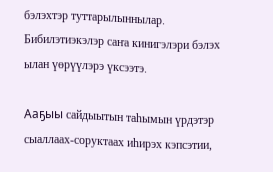бэлэхтэр туттарылыннылар. Бибилэтиэкэлэр саҥа кинигэлэри бэлэх ылан үөрүүлэрэ үксээтэ.

Ааҕыы сайдыытын таһымын үрдэтэр сыаллаах-соруктаах иһирэх кэпсэтии,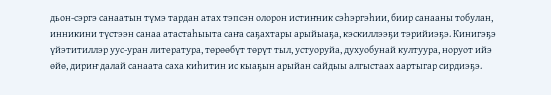дьон-сэргэ санаатын түмэ тардан атах тэпсэн олорон истиҥник сэһэргэһии, биир санааны тобулан, инникини түстээн санаа атастаһыыта саҥа саҕахтары арыйыаҕа, кэскиллээҕи тэрийиэҕэ. Кинигэҕэ үйэтитиллэр уус-уран литература, төрөөбүт төрүт тыл, устуоруйа, духуобунай култуура, норуот ийэ өйө, дириҥ далай санаата саха киһитин ис кыаҕын арыйан сайдыы алгыстаах аартыгар сирдиэҕэ.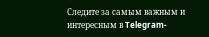Следите за самым важным и интересным в Telegram-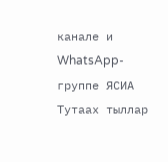канале и WhatsApp-группе ЯСИА
Тутаах тыллар